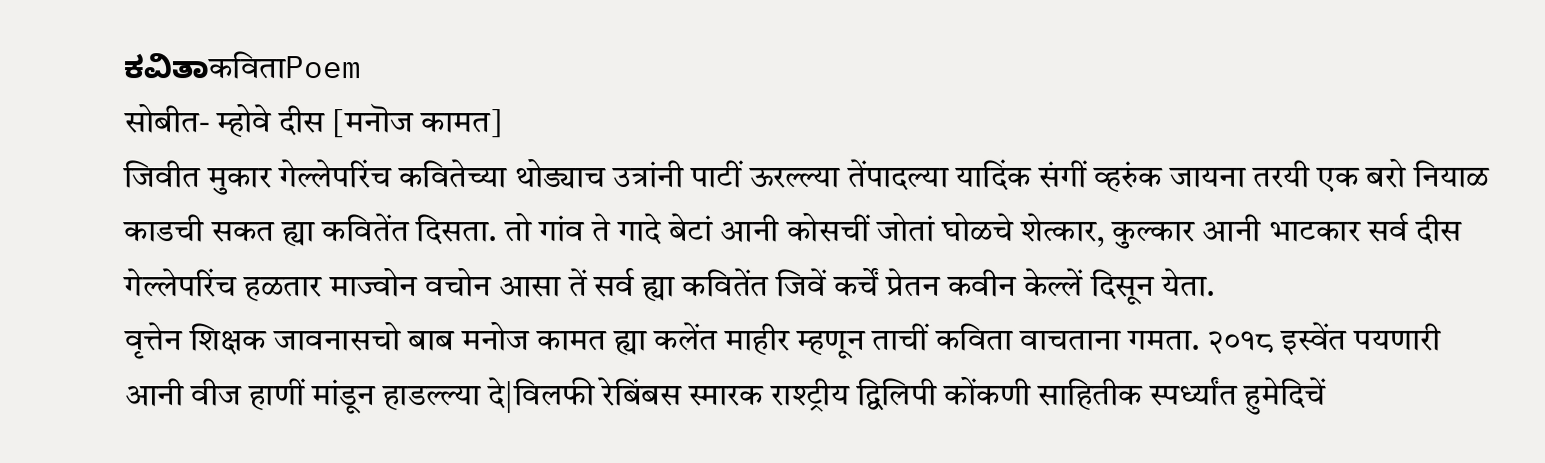ಕವಿತಾकविताPoem
सोबीत- म्होवे दीस [मनॊज कामत]
जिवीत मुकार गेल्लेपरिंच कवितेच्या थोड्याच उत्रांनी पाटीं ऊरल्ल्या तेंपादल्या यादिंक संगीं व्हरुंक जायना तरयी एक बरो नियाळ काडची सकत ह्या कवितेंत दिसता. तो गांव ते गादे बेटां आनी कोसचीं जोतां घोळचे शेत्कार, कुल्कार आनी भाटकार सर्व दीस गेल्लेपरिंच हळतार माज्वोन वचोन आसा तें सर्व ह्या कवितेंत जिवें कर्चें प्रेतन कवीन केल्लें दिसून येता.
वृत्तेन शिक्षक जावनासचो बाब मनोज कामत ह्या कलेंत माहीर म्हणून ताचीं कविता वाचताना गमता. २०१८ इस्वेंत पयणारी आनी वीज हाणीं मांडून हाडल्ल्या दे|विलफी रेबिंबस स्मारक राश्ट्रीय द्विलिपी कोंकणी साहितीक स्पर्ध्यांत हुमेदिचें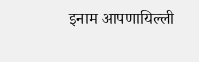इनाम आपणायिल्ली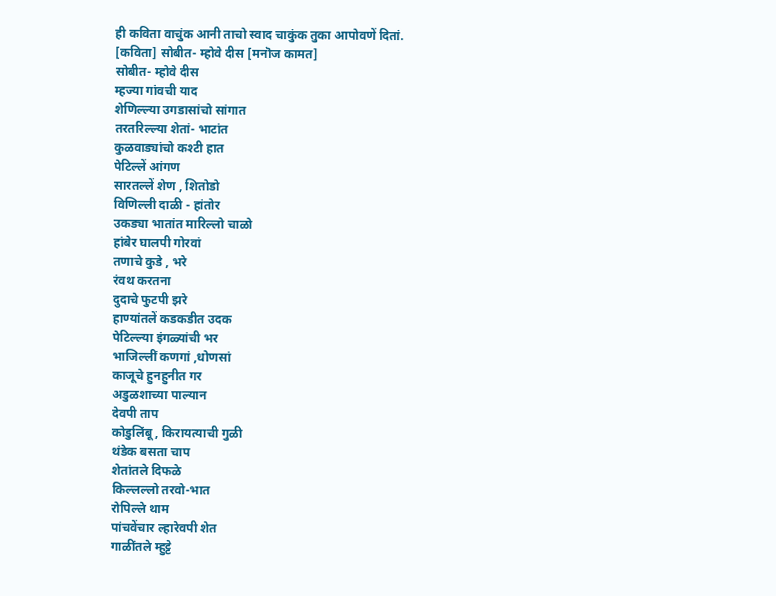ही कविता वाचुंक आनी ताचो स्वाद चाकुंक तुका आपोवणें दितां.
[कविता] सोबीत- म्होवे दीस [मनॊज कामत]
सोबीत- म्होवे दीस
म्हज्या गांवची याद
शेणिल्ल्या उगडासांचो सांगात
तरतरिल्ल्या शेतां- भाटांत
कुळवाड्यांचो कश्टी हात
पेटिल्लें आंगण
सारतल्लें शेण , शितोडो
विणिल्ली दाळी - हांतोर
उकड्या भातांत मारिल्लो चाळो
हांबेर घालपी गोरवां
तणाचे कुडे , भरे
रंवथ करतना
दुदाचे फुटपी झरे
हाण्यांतलें कडकडीत उदक
पेटिल्ल्या इंगळ्यांची भर
भाजिल्लीं कणगां ,धोणसां
काजूचे हुनहुनीत गर
अडुळशाच्या पाल्यान
देवपी ताप
कोडुलिंबू , किरायत्याची गुळी
थंडेक बसता चाप
शेतांतले दिफळे
किल्लल्लो तरवो-भात
रोपिल्ले थाम
पांचवेंचार ल्हारेवपी शेत
गाळींतले म्हुट्टे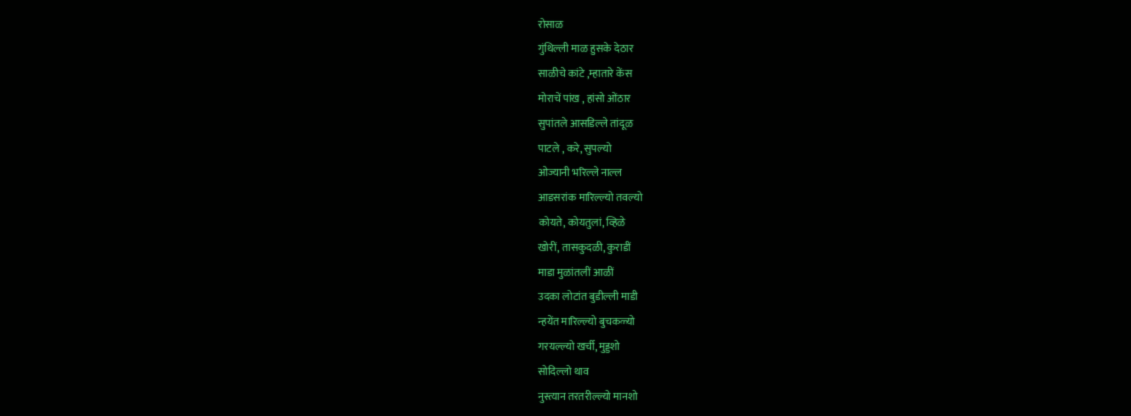रोसाळ
गुंथिल्ली माळ हुसके देठार
साळीचे कांटे ,म्हातारे केंस
मोराचें पांख , हांसो ओंठार
सुपांतले आसडिल्ले तांदूळ
पाटले , करे, सुपल्यो
ओज्यानी भरिल्ले नाल्ल
आडसरांक मारिल्ल्यो तवल्यो
कोयते, कोयतुलां, व्हिळे
खोरीं, तासकुदळी, कुराडीं
माडा मुळांतलीं आळीं
उदका लोटांत बुडील्ली माडी
न्हयेंत मारिल्ल्यो बुचकळ्यो
गरयल्ल्यो खर्ची, मुड्डशो
सोदिल्लो थाव
नुस्त्यान तरतरील्ल्यो मानशो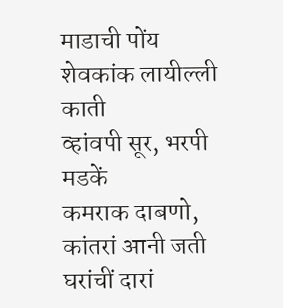माडाची पोंय
शेवकांक लायील्ली काती
व्हांवपी सूर, भरपी मडकें
कमराक दाबणो, कांतरां आनी जती
घरांचीं दारां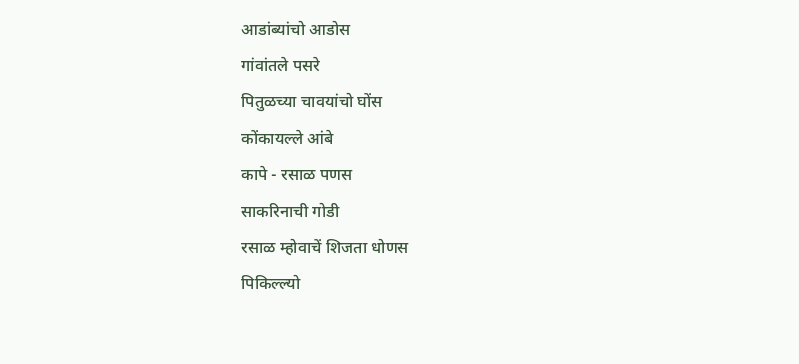आडांब्यांचो आडोस
गांवांतले पसरे
पितुळच्या चावयांचो घोंस
कोंकायल्ले आंबे
कापे - रसाळ पणस
साकरिनाची गोडी
रसाळ म्होवाचें शिजता धोणस
पिकिल्ल्यो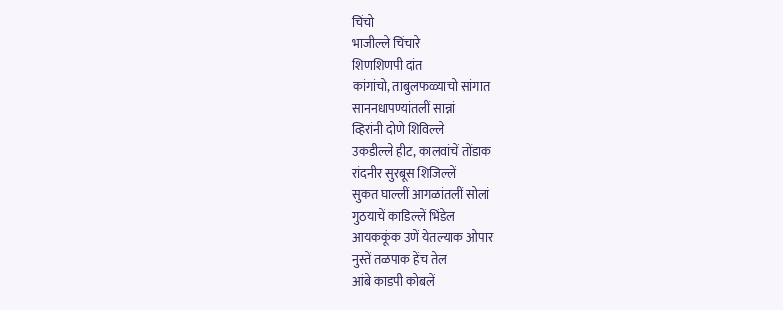चिंचो
भाजील्ले चिंचारे
शिणशिणपी दांत
कांगांचो, ताबुलफळ्याचो सांगात
साननधापण्यांतलीं सान्नां
व्हिरांनी दोणे शिविल्ले
उकडील्ले हीट, कालवांचें तोंडाक
रांदनीर सुरबूस शिजिल्लें
सुकत घाल्लीं आगळांतलीं सोलां
गुठयाचें काडिल्लें भिंडेल
आयककूंक उणें येतल्याक ओपार
नुस्तें तळपाक हेंच तेल
आंबे काडपी कोबलें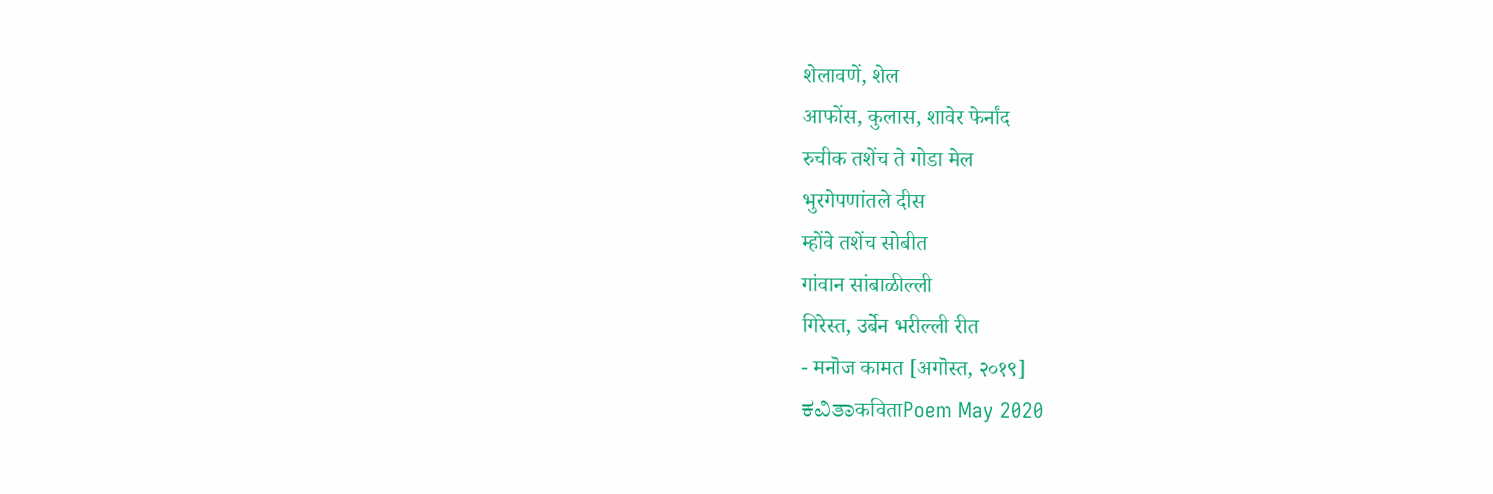शेलावणें, शेल
आफोंस, कुलास, शावेर फेर्नांद
रुचीक तशेंच ते गोडा मेल
भुरगेपणांतले दीस
म्होंवे तशेंच सोबीत
गांवान सांबाळील्ली
गिरेस्त, उर्बेन भरील्ली रीत
- मनॊज कामत [अगॊस्त, २०१९]
ಕವಿತಾकविताPoem May 2020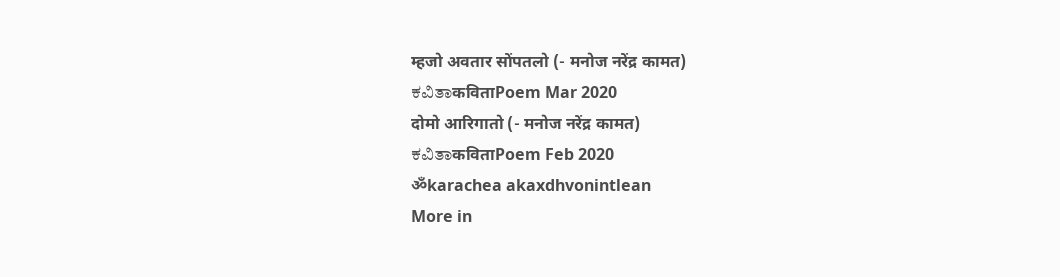म्हजो अवतार सोंपतलो (- मनोज नरेंद्र कामत)
ಕವಿತಾकविताPoem Mar 2020
दोमो आरिगातो (- मनोज नरेंद्र कामत)
ಕವಿತಾकविताPoem Feb 2020
ॐkarachea akaxdhvonintlean
More in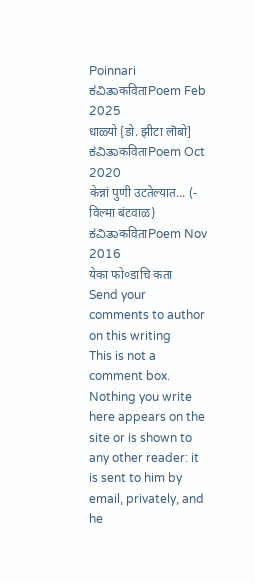Poinnari
ಕವಿತಾकविताPoem Feb 2025
धाळ्यो [डो. झीटा लॊबो]
ಕವಿತಾकविताPoem Oct 2020
केन्नां पुणी उटतेल्यात... (- विल्मा बंटवाळ)
ಕವಿತಾकविताPoem Nov 2016
येका फो०डाचि कता
Send your comments to author on this writing
This is not a comment box. Nothing you write here appears on the site or is shown to any other reader: it is sent to him by email, privately, and he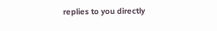replies to you directly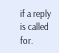if a reply is called for.